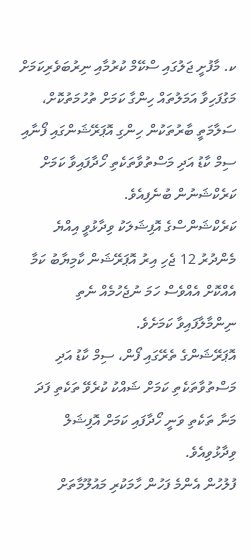ކ. މާފުށީ ޖަލުގައި ސްކޭމް ކުރުމާއި ނިރުބަވެރިކަމަށް މަގުފަހިވާ އަމަލުތައް ހިންގާ ކަމަށް ތުހުމަތުކޮށް، ސަލާމަތީ ބާރުތަކުން ހިންގި އޮޕަރޭޝަންގައި ފޯނާއި ސިމް ކާޑު އަދި މަސްތުވާތަކެތި ހޯދާފައިވާ ކަމަށް ކަރެކްޝަނުން ބުނެފިއެވެ.
ކަރެކްޝަންސްގެ އޮފިޝަލަކު ވިދާޅުވީ އިއްޔެ މެންދުރު 12 ޖެހި އިރު އޮޕަރޭޝަން ކާމިޔާބު ކަމާ އެއްކޮށް އެއްވެސް ހަމަ ނުޖެހުމެއް ނެތި ނިންމާލާފައިވާ ކަމަށެވެ.
އޮޕަރޭޝަންގެ ތެރޭގައި ފޯން، ސިމް ކާޑު އަދި މަސްތުވާތަކެތި ކަމަށް ޝައްކު ކުރެވޭ ތަކެތި ފަދަ މަނާ ތަކެތި ވަނީ ހޯދާފައި ކަމަށް އޮފިޝަލް ވިދާޅުވިއެވެ.
ފުލުހުން އެންމެ ފަހުން ހާމަކުރި މައުލޫމާތަށް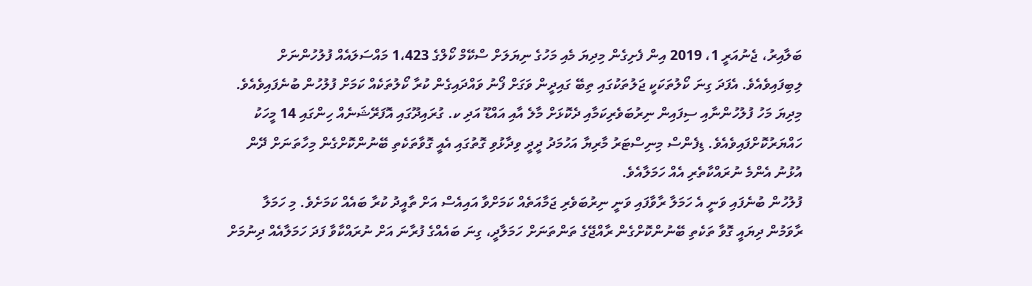ބަލާއިރު، ޖެނުއަރީ 1، 2019 އިން ފެށިގެން މިދިޔަ މެއި މަހުގެ ނިޔަލަށް ސްކޭމް ކޯލްގެ 1،423 މައްސަލައެއް ފުލުހުންނަށް ލިބިފައިވެއެވެ. އެފަދަ ގިނަ ކޯލުތަކަކީ ޖަލުތަކުގައި ތިބޭ ގައިދީން ވަގަށް ފޯނު ވައްދައިގެން ކުރާ ކޯލުތަކެއް ކަމަށް ފުލުހުން ބުނެފައިވެއެވެ.
މިދިޔަ މަހު ފުލުހުންނާއި ސިފައިން ނިރުބަވެރިކަމާއި ދެކޮޅަށް މާލެ އާއި އައްޑޫ އަދި ކ. ގުރައިދޫގައި އޮފަރޭޝަނެއް ހިންގައި 14 މީހަކު ހައްޔަރުކޮށްފައިވެއެވެ. ޑިފެންސް މިނިސްޓަރު މާރިޔާ އަހުމަދު ދީދީ ވިދާޅުވި ގޮތުގައި އެއީ ގޮވާތަކެތި ބޭނުންކޮށްގެން މިހާތަނަށް ދޭން އުޅުނު އެންމެ ނުރައްކާތެރި އެއް ހަމަލާއެވެ.
ފުލުހުން ބުނެފައި ވަނީ އެ ހަމަލާ ރާވާފައި ވަނީ ނިރުބަވެރި ޖަމާއަތެއް ކަމަށްވާ އައިއެސް އަށް ތާއީދު ކުރާ ބައެއް ކަމަށެވެ. މި ހަމަލާ ރާވަމުން ދިޔައީ ގޮވާ ތަކެތި ބޭނުންކޮށްގެން ރާއްޖޭގެ ތަންތަނަށް ހަމަލާދީ، ގިނަ ބައެއްގެ ފުރާނަ އަށް ނުރައްކާވާ ފަދަ ހަމަލާއެއް ދިނުމަށް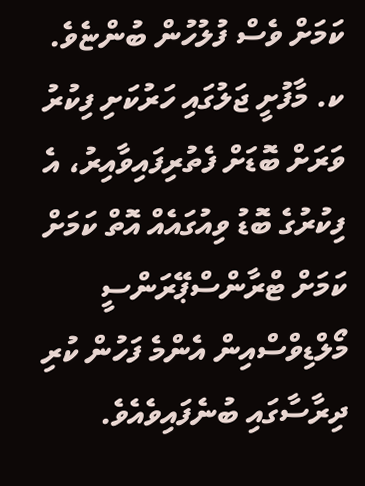ކަމަށް ވެސް ފުލުހުން ބުންޏެވެ.
ކ. މާފުށީ ޖަލުގައި ހަރުކަށި ފިކުރު ވަރަށް ބޮޑަށް ފެތުރިފައިވާއިރު، އެ ފިކުރުގެ ބޮޑު ވިއުގައެއް އޮތް ކަމަށް ކަމަށް ޓްރާންސްޕޭރަންސީ މޯލްޑިވްސްއިން އެންމެ ފަހުން ކުރި ދިރާސާގައި ބުނެފައިވެއެވެ.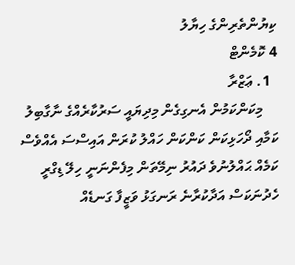ކިޔުންތެރިންގެ ހިޔާލު
4 ކޮމެންޓް
  1. ޢަޒްރާ
    މިކަންކަމުން އެނގިގެން މިދިޔައީ ސަރުކާރެއްގެ ނާގާބިލު ކަމާއި ދޯހަޅިކަން ކަންކަން ހައްލު ކުރަން އައިސްސަ އެއްވެސް ކަމެއް ޙައްލުނުވެ ދައުރު ނިމޭތަން މިފެންނަނީ ހިލޭ ޑިގްރީ ހެދުނަކަސް އަދާކުރާނެ ރަނގަޅު ވަޒީފާ ގަނޑެއް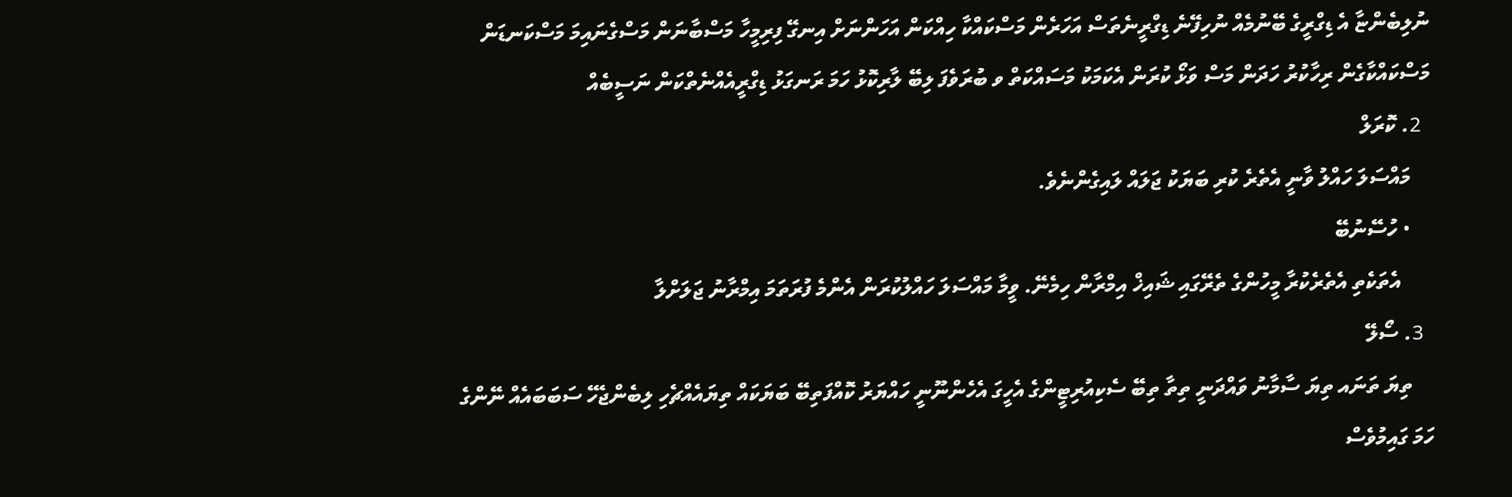ނުލިބެންޏާ އެ ޑިގްރީގެ ބޭނުމެއް ނުހިފޭނެ ޑިގްރީނެތަސް އަހަރެން މަސްކައްކާ ހިއްކަން އަހަންނަށް އިނގޭ ފިރިމީހާ މަސްބާނަން މަސްގެނައިމަ މަސްކަނޑަން މަސްކައްކާގެން ރިހާކުރު ހަދަން މަސް ވަޅޯ ކުރަން އެކަމަކު މަސައްކަތް ވ ބުރަވެފަ ލިބޭ ލާރިކޮޅު ހަމަ ރަނގަޅު ޑިގްރީއެއްނެތްކަން ނަސީބެއް
  2. ކޮރަލް
    މައްސަލަ ހައްލު ވާނީ އެތެރެ ކުރި ބަޔަކު ޖަލައް ލައިގެންނެވެ.
    • ހުސޭނުބޭ
      އެތަކެތި އެތެރެކުރާ މީހުންގެ ތެރޭގައި ޝައިޚް އިމްރާން ހިމެނޭ. ވީމާ މައްސަލަ ހައްލުކުރަން އެންމެ ފުރަތަމަ އިމްރާނު ޖަލަށްލާ
  3. ސޯލޭ
    ތިޔަ ތަނައ ތިޔަ ސާމާނު ވައްދަނީ ތިތާ ތިބޭ ސެކިއުރިޓީންގެ އެހީގަ އެހެންނޫނީ ހައްޔަރު ކޮއްފަތިބޭ ބަޔަކައް ތިޔައެއްޗެހި ލިބެންޖެހޭ ސަބަބައެއް ނޭންގެ ހަމަ ގައިމުވެސް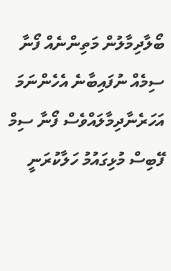ބޯލާދިމާލުން މަތިންނެއް ފޯނާ ސިމެއް ނުފައިބާނެ އެހެންނަމަ އަހަރެނާދިމާލައްވެސް ފޯނާ ސިމް ފޭބިސް މުޅިގައުމު ހަލާކުރަނީ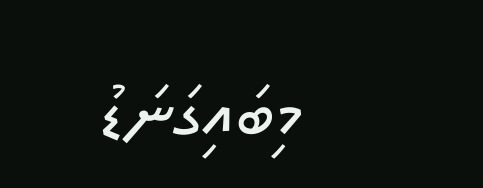މިބައިގަނަޑު